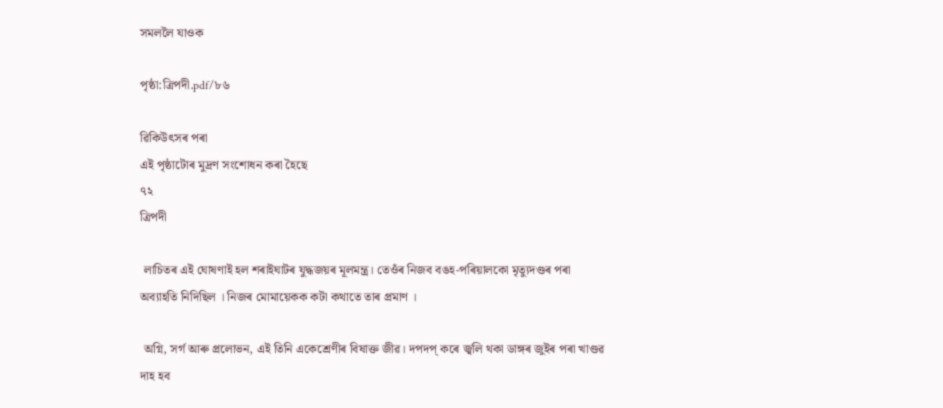সমললৈ যাওক

পৃষ্ঠা:ত্ৰিপদী.pdf/৮৬

ৱিকিউৎসৰ পৰা
এই পৃষ্ঠাটোৰ মুদ্ৰণ সংশোধন কৰা হৈছে
৭২
ত্রিপদী

 লাচিতৰ এই ঘোষণাই হল শৰাইঘাটৰ যুদ্ধজয়ৰ মূলমন্ত্র। তেওঁৰ নিজব বঙহ-পৰিয়ালকো মৃত্যুদণ্ডৰ পৰা অব্যাহতি নিদিছিল । নিজৰ মোমায়েকক কটা কথাতে তাৰ প্রমাণ ।

 অগ্নি, সৰ্গ আৰু প্রলোভন, এই তিনি একেশ্ৰেণীৰ বিষাক্ত জীৱ। দপদপ্ কৰে জ্বলি থকা ডাঙ্গৰ জুইৰ পৰা খাণ্ডৱ দাহ হব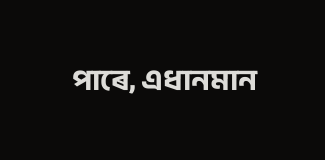পাৰে, এধানমান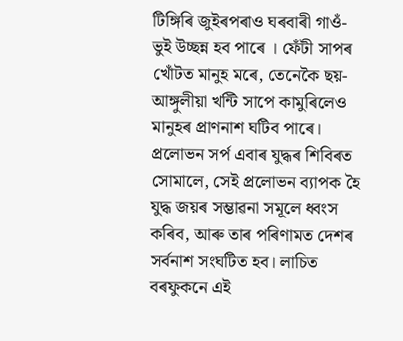টিঙ্গিৰি জুইৰপৰাও ঘৰবাৰী গাওঁ-ভুই উচ্ছন্ন হব পাৰে । ফেঁটী সাপৰ খোঁটত মানুহ মৰে, তেনেকৈ ছয়-আঙ্গুলীয়া খন্টি সাপে কামুৰিলেও মানুহৰ প্ৰাণনাশ ঘটিব পাৰে। প্রলোভন সৰ্প এবাৰ যুদ্ধৰ শিবিৰত সোমালে, সেই প্রলোভন ব্যাপক হৈ যুদ্ধ জয়ৰ সম্ভাৱনা সমূলে ধ্বংস কৰিব, আৰু তাৰ পৰিণামত দেশৰ সৰ্বনাশ সংঘটিত হব। লাচিত বৰফুকনে এই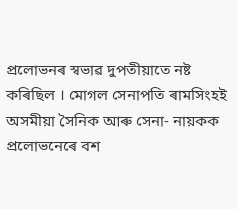প্রলোভনৰ স্বভাৱ দুপতীয়াতে নষ্ট কৰিছিল । মোগল সেনাপতি ৰামসিংহই অসমীয়া সৈনিক আৰু সেনা- নায়কক প্রলোভনেৰে বশ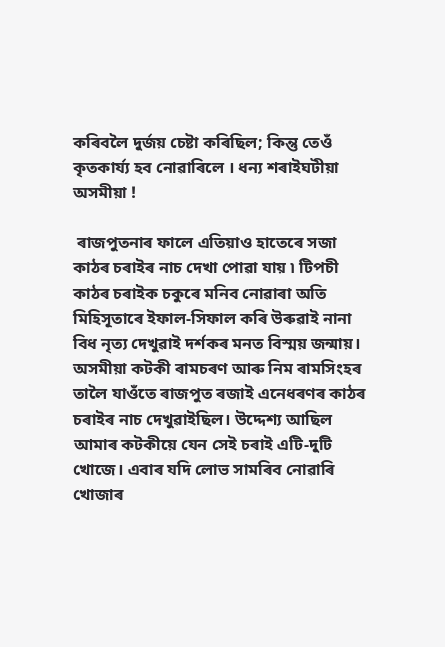কৰিবলৈ দুৰ্জয় চেষ্টা কৰিছিল; কিন্তু তেওঁ কৃতকাৰ্য্য হব নোৱাৰিলে । ধন্য শৰাইঘটীয়া অসমীয়া !

 ৰাজপুতনাৰ ফালে এতিয়াও হাতেৰে সজা কাঠৰ চৰাইৰ নাচ দেখা পোৱা যায় ৷ টিপচী কাঠৰ চৰাইক চকুৰে মনিব নোৱাৰা অতি মিহিসূতাৰে ইফাল-সিফাল কৰি উৰুৱাই নানা বিধ নৃত্য দেখুৱাই দৰ্শকৰ মনত বিস্ময় জন্মায়। অসমীয়া কটকী ৰামচৰণ আৰু নিম ৰামসিংহৰ তালৈ যাওঁতে ৰাজপুত ৰজাই এনেধৰণৰ কাঠৰ চৰাইৰ নাচ দেখুৱাইছিল। উদ্দেশ্য আছিল আমাৰ কটকীয়ে যেন সেই চৰাই এটি-দুটি খোজে। এবাৰ যদি লোভ সামৰিব নোৱাৰি খোজাৰ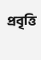প্ৰবৃত্তি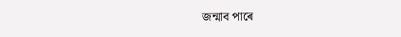জন্মাব পাৰে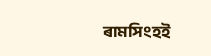ৰামসিংহই